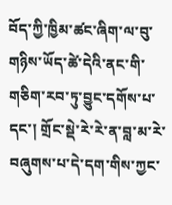བོད་ཀྱི་ཁྱིམ་ཚང་ཞིག་ལ་བུ་གཉིས་ཡོད་ཚེ་དེའི་ནང་གི་གཅིག་རབ་ཏུ་བྱུང་དགོས་པ་དང་། གྲོང་སྡེ་རེ་རེ་ན་བླ་མ་རེ་བཞུགས་པ་དེ་དག་གིས་ཀྱང་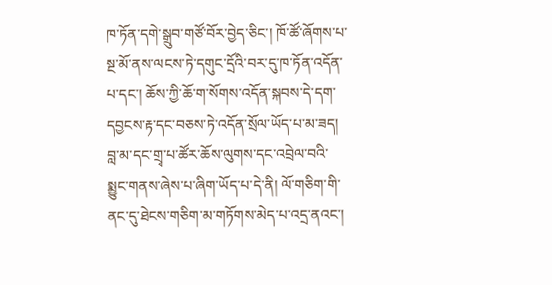ཁ་ཏོན་དགེ་སྒྲུབ་གཙོ་བོར་བྱེད་ཅིང་། ཁོ་ཚོ་ཞོགས་པ་སྔ་མོ་ནས་ལངས་ཏེ་དགུང་དྲོའི་བར་དུ་ཁ་ཏོན་འདོན་པ་དང་། ཆོས་ཀྱི་ཆོ་ག་སོགས་འདོན་སྐབས་དེ་དག་དབྱངས་རྟ་དང་བཅས་ཏེ་འདོན་སྲོལ་ཡོད་པ་མ་ཟད། བླ་མ་དང་གྲྭ་པ་ཚོར་ཆོས་ལུགས་དང་འབྲེལ་བའི་སྨྱུང་གནས་ཞེས་པ་ཞིག་ཡོད་པ་དེ་ནི། ལོ་གཅིག་གི་ནང་དུ་ཐེངས་གཅིག་མ་གཏོགས་མེད་པ་འདྲ་ནའང་།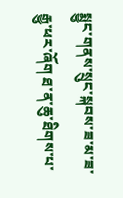སྨྱུང་གནས་སྲུང་སྐབས་ཟ་མ་ཟ་རྒྱུ་ཕར་ཞོག ཐ་ན་ཆུ་ཐིགས་པ་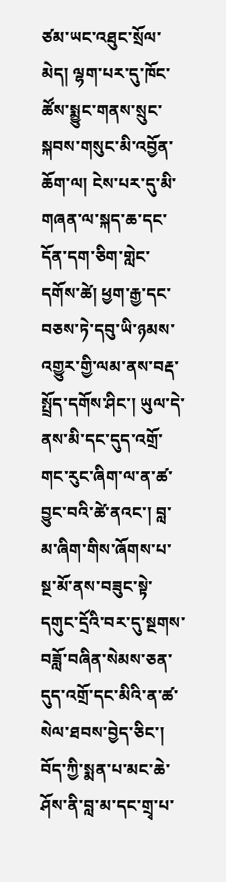ཙམ་ཡང་འཐུང་སྲོལ་མེད། ལྷག་པར་དུ་ཁོང་ཚོས་སྨྱུང་གནས་སྲུང་སྐབས་གསུང་མི་འབྱོན་ཆོག་ལ། ངེས་པར་དུ་མི་གཞན་ལ་སྐད་ཆ་དང་དོན་དག་ཅིག་གླེང་དགོས་ཚེ། ཕྱག་རྒྱ་དང་བཅས་ཏེ་དབུ་ཡི་ཉམས་འགྱུར་གྱི་ལམ་ནས་བརྡ་སྤྲོད་དགོས་ཤིང་། ཡུལ་དེ་ནས་མི་དང་དུད་འགྲོ་གང་རུང་ཞིག་ལ་ན་ཚ་བྱུང་བའི་ཚེ་ནའང་། བླ་མ་ཞིག་གིས་ཞོགས་པ་སྔ་མོ་ནས་བཟུང་སྟེ་དགུང་དྲོའི་བར་དུ་སྔགས་བཟློ་བཞིན་སེམས་ཅན་དུད་འགྲོ་དང་མིའི་ན་ཚ་སེལ་ཐབས་བྱེད་ཅིང་། བོད་ཀྱི་སྨན་པ་མང་ཆེ་ཤོས་ནི་བླ་མ་དང་གྲྭ་པ་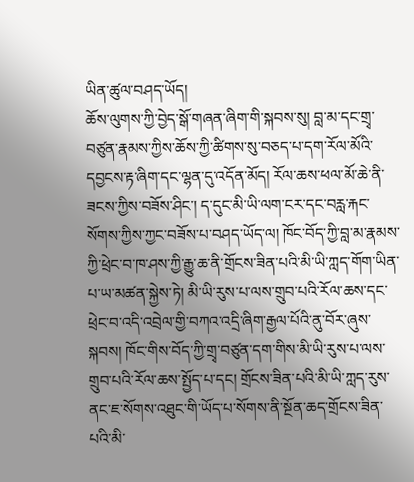ཡིན་ཚུལ་བཤད་ཡོད།
ཆོས་ལུགས་ཀྱི་བྱེད་སྒོ་གཞན་ཞིག་གི་སྐབས་སུ། བླ་མ་དང་གྲྭ་བཙུན་རྣམས་ཀྱིས་ཆོས་ཀྱི་ཚིགས་སུ་བཅད་པ་དག་རོལ་མོའི་དབྱངས་རྟ་ཞིག་དང་ལྷན་དུ་འདོན་མོད། རོལ་ཆས་ཕལ་མོ་ཆེ་ནི་ཟངས་ཀྱིས་བཟོས་ཤིང་། ད་དུང་མི་ཡི་ལག་ངར་དང་བརླ་རྐང་སོགས་ཀྱིས་ཀྱང་བཟོས་པ་བཤད་ཡོད་ལ། ཁོང་བོད་ཀྱི་བླ་མ་རྣམས་ཀྱི་ཕྲེང་བ་ཁ་ཤས་ཀྱི་རྒྱུ་ཆ་ནི་གྲོངས་ཟིན་པའི་མི་ཡི་ཀླད་གོག་ཡིན་པ་ཡ་མཚན་སྐྱེས་ཏེ། མི་ཡི་རུས་པ་ལས་གྲུབ་པའི་རོལ་ཆས་དང་ཕྲེང་བ་འདི་འབྲེལ་གྱི་བཀའ་འདྲི་ཞིག་རྒྱལ་པོའི་ནུ་བོར་ཞུས་སྐབས། ཁོང་གིས་བོད་ཀྱི་གྲྭ་བཙུན་དག་གིས་མི་ཡི་རུས་པ་ལས་གྲུབ་པའི་རོལ་ཆས་སྤྱོད་པ་དང། གྲོངས་ཟིན་པའི་མི་ཡི་ཀླད་རུས་ནང་ཇ་སོགས་འཐུང་གི་ཡོད་པ་སོགས་ནི་སྔོན་ཆད་གྲོངས་ཟིན་པའི་མི་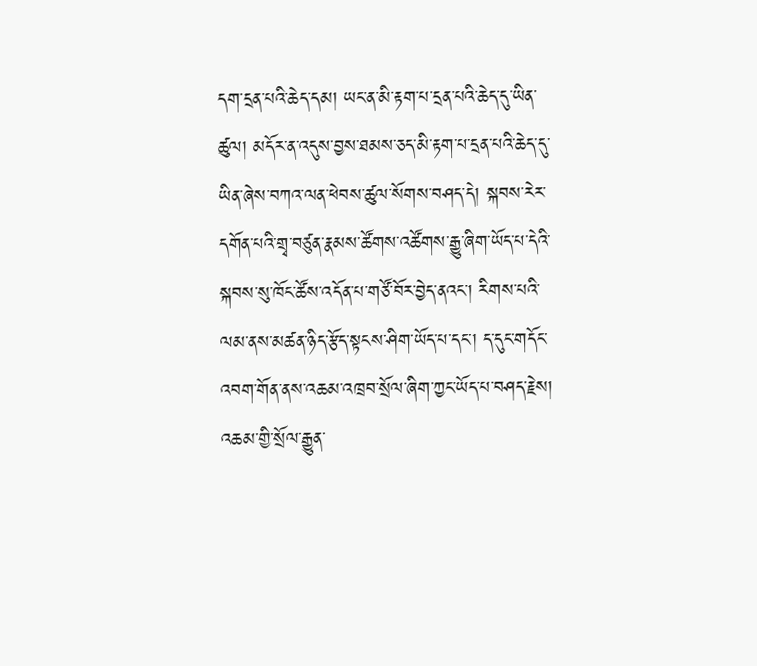དག་དྲན་པའི་ཆེད་དམ། ཡང་ན་མི་རྟག་པ་དྲན་པའི་ཆེད་དུ་ཡིན་ཚུལ། མདོར་ན་འདུས་བྱས་ཐམས་ཅད་མི་རྟག་པ་དྲན་པའི་ཆེད་དུ་ཡིན་ཞེས་བཀའ་ལན་ཕེབས་ཚུལ་སོགས་བཤད་དེ། སྐབས་རེར་དགོན་པའི་གྲྭ་བཙུན་རྣམས་ཚོགས་འཚོགས་རྒྱུ་ཞིག་ཡོད་པ་དེའི་སྐབས་སུ་ཁོང་ཚོས་འདོན་པ་གཙོ་བོར་བྱེད་ནའང་། རིགས་པའི་ལམ་ནས་མཚན་ཉིད་རྩོད་སྟངས་ཤིག་ཡོད་པ་དང་། ད་དུང་གདོང་འབག་གོན་ནས་འཆམ་འཁྲབ་སྲོལ་ཞིག་ཀྱང་ཡོད་པ་བཤད་རྗེས། འཆམ་གྱི་སྲོལ་རྒྱུན་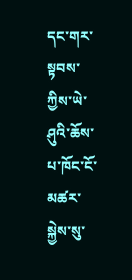དང་གར་སྟབས་ཀྱིས་ཡེ་ཤུའི་ཆོས་པ་ཁོང་ངོ་མཚར་སྐྱེས་སུ་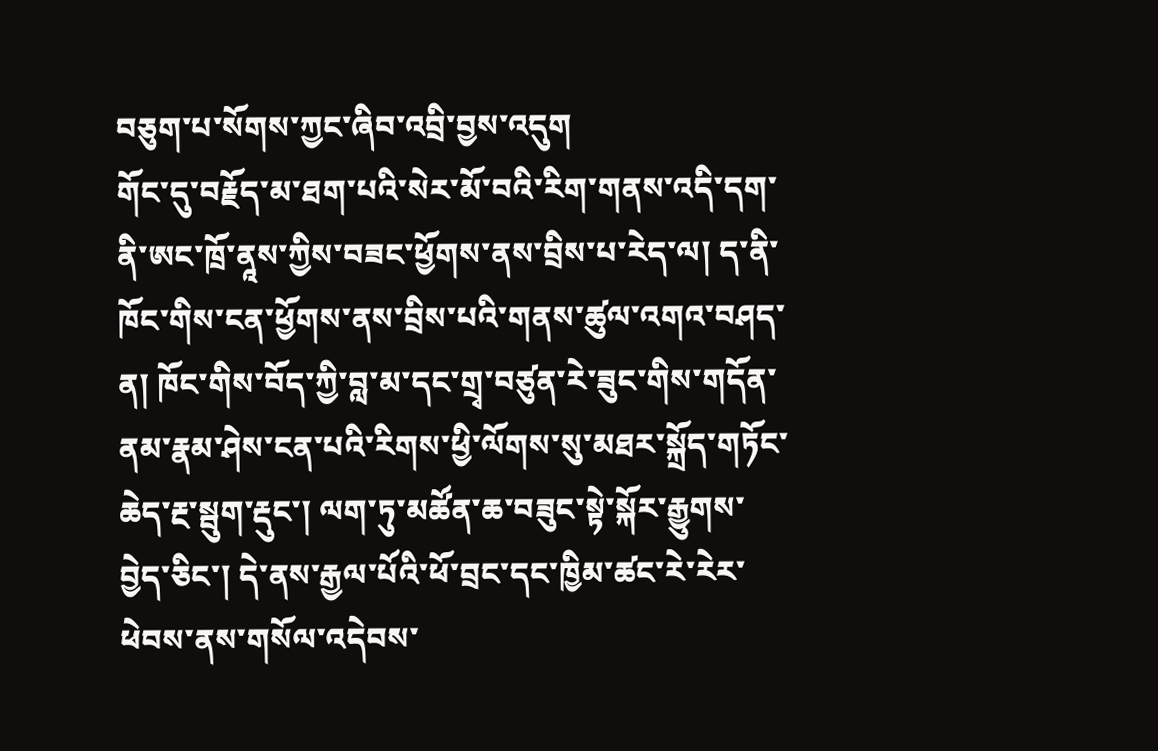བཅུག་པ་སོགས་ཀྱང་ཞིབ་འབྲི་བྱས་འདུག
གོང་དུ་བརྗོད་མ་ཐག་པའི་སེར་མོ་བའི་རིག་གནས་འདི་དག་ནི་ཨང་ཁྲོ་ནཱས་ཀྱིས་བཟང་ཕྱོགས་ནས་བྲིས་པ་རེད་ལ། ད་ནི་ཁོང་གིས་ངན་ཕྱོགས་ནས་བྲིས་པའི་གནས་ཚུལ་འགའ་བཤད་ན། ཁོང་གིས་བོད་ཀྱི་བླ་མ་དང་གྲྭ་བཙུན་རེ་ཟུང་གིས་གདོན་ནམ་རྣམ་ཤེས་ངན་པའི་རིགས་ཕྱི་ལོགས་སུ་མཐར་སྐྲོད་གཏོང་ཆེད་རྔ་སྦུག་རྡུང་། ལག་ཏུ་མཚོན་ཆ་བཟུང་སྟེ་སྐོར་རྒྱུགས་བྱེད་ཅིང་། དེ་ནས་རྒྱལ་པོའི་ཕོ་བྲང་དང་ཁྱིམ་ཚང་རེ་རེར་ཕེབས་ནས་གསོལ་འདེབས་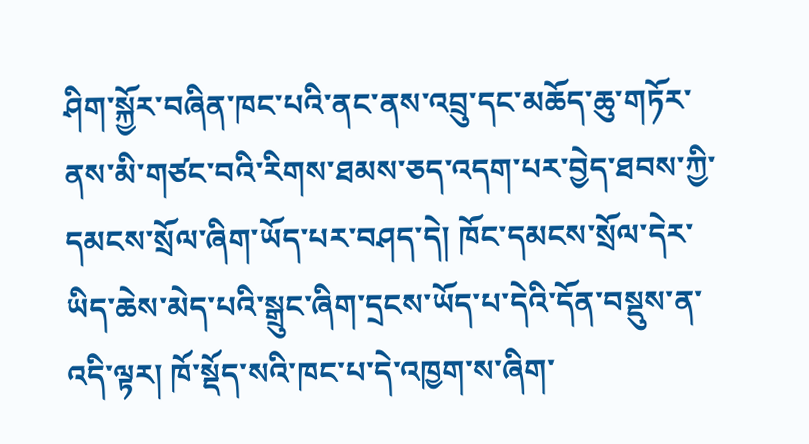ཤིག་སྐྱོར་བཞིན་ཁང་པའི་ནང་ནས་འབྲུ་དང་མཆོད་ཆུ་གཏོར་ནས་མི་གཙང་བའི་རིགས་ཐམས་ཅད་འདག་པར་བྱེད་ཐབས་ཀྱི་དམངས་སྲོལ་ཞིག་ཡོད་པར་བཤད་དེ། ཁོང་དམངས་སྲོལ་དེར་ཡིད་ཆེས་མེད་པའི་སྒྲུང་ཞིག་དྲངས་ཡོད་པ་དེའི་དོན་བསྡུས་ན་འདི་ལྟར། ཁོ་སྡོད་སའི་ཁང་པ་དེ་འཁྱག་ས་ཞིག་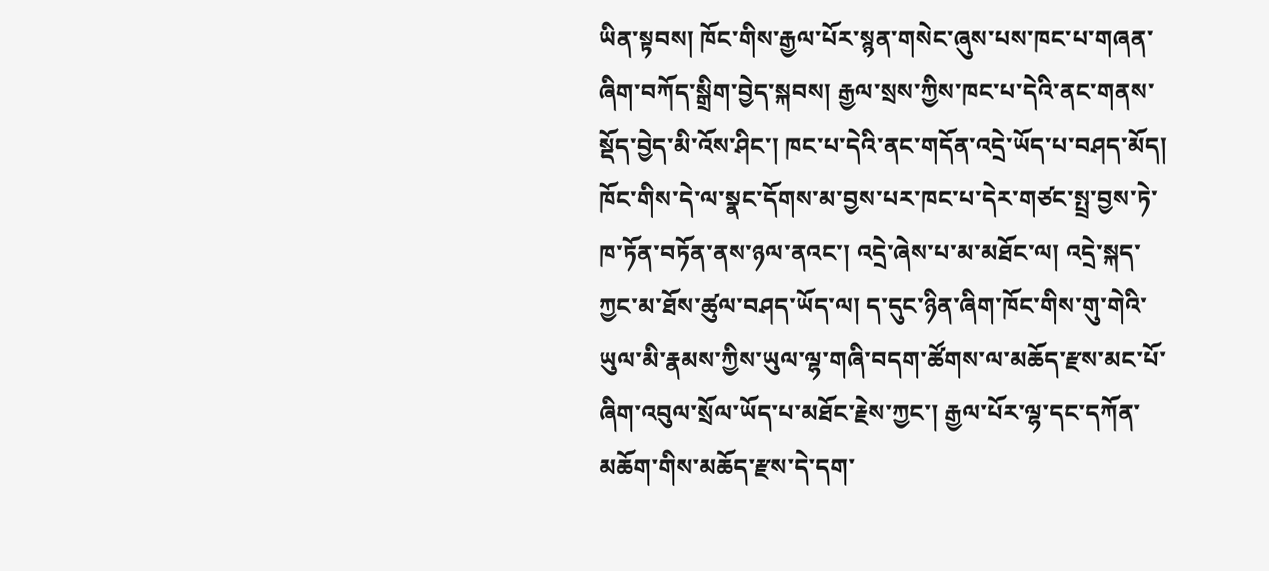ཡིན་སྟབས། ཁོང་གིས་རྒྱལ་པོར་སྙན་གསེང་ཞུས་པས་ཁང་པ་གཞན་ཞིག་བཀོད་སྒྲིག་བྱེད་སྐབས། རྒྱལ་སྲས་ཀྱིས་ཁང་པ་དེའི་ནང་གནས་སྡོད་བྱེད་མི་འོས་ཤིང་། ཁང་པ་དེའི་ནང་གདོན་འདྲེ་ཡོད་པ་བཤད་མོད། ཁོང་གིས་དེ་ལ་སྣང་དོགས་མ་བྱས་པར་ཁང་པ་དེར་གཙང་སྤྲ་བྱས་ཏེ་ཁ་ཏོན་བཏོན་ནས་ཉལ་ནའང་། འདྲེ་ཞེས་པ་མ་མཐོང་ལ། འདྲེ་སྐད་ཀྱང་མ་ཐོས་ཚུལ་བཤད་ཡོད་ལ། ད་དུང་ཉིན་ཞིག་ཁོང་གིས་གུ་གེའི་ཡུལ་མི་རྣམས་ཀྱིས་ཡུལ་ལྷ་གཞི་བདག་ཚོགས་ལ་མཆོད་རྫས་མང་པོ་ཞིག་འབུལ་སྲོལ་ཡོད་པ་མཐོང་རྗེས་ཀྱང་། རྒྱལ་པོར་ལྷ་དང་དཀོན་མཆོག་གིས་མཆོད་རྫས་དེ་དག་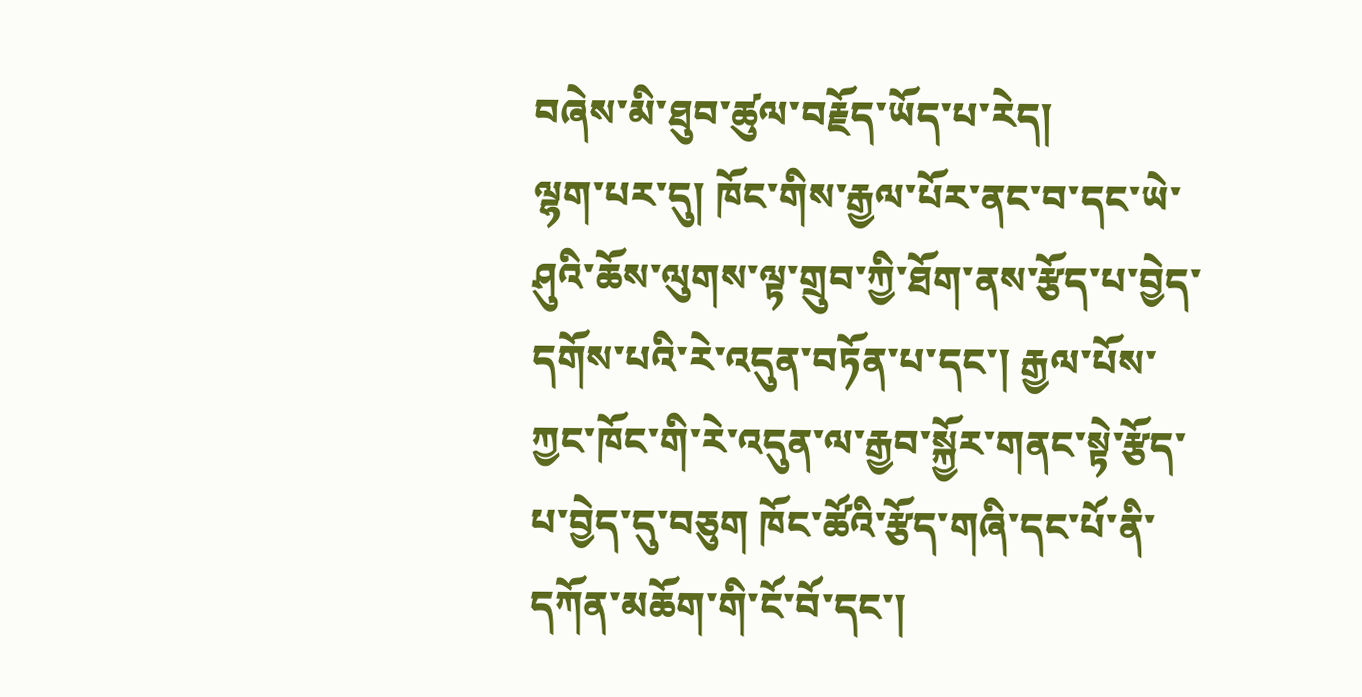བཞེས་མི་ཐུབ་ཚུལ་བརྗོད་ཡོད་པ་རེད།
ལྷག་པར་དུ། ཁོང་གིས་རྒྱལ་པོར་ནང་བ་དང་ཡེ་ཤུའི་ཆོས་ལུགས་ལྟ་གྲུབ་ཀྱི་ཐོག་ནས་རྩོད་པ་བྱེད་དགོས་པའི་རེ་འདུན་བཏོན་པ་དང་། རྒྱལ་པོས་ཀྱང་ཁོང་གི་རེ་འདུན་ལ་རྒྱབ་སྐྱོར་གནང་སྟེ་རྩོད་པ་བྱེད་དུ་བཅུག ཁོང་ཚོའི་རྩོད་གཞི་དང་པོ་ནི་དཀོན་མཆོག་གི་ངོ་བོ་དང་།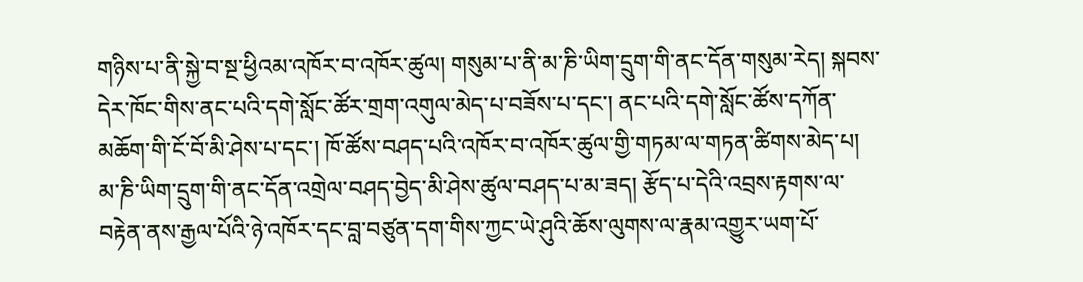གཉིས་པ་ནི་སྐྱེ་བ་སྔ་ཕྱིའམ་འཁོར་བ་འཁོར་ཚུལ། གསུམ་པ་ནི་མ་ཎི་ཡིག་དྲུག་གི་ནང་དོན་གསུམ་རེད། སྐབས་དེར་ཁོང་གིས་ནང་པའི་དགེ་སློང་ཚོར་གྲག་འགུལ་མེད་པ་བཟོས་པ་དང་། ནང་པའི་དགེ་སློང་ཚོས་དཀོན་མཆོག་གི་ངོ་བོ་མི་ཤེས་པ་དང་། ཁོ་ཚོས་བཤད་པའི་འཁོར་བ་འཁོར་ཚུལ་གྱི་གཏམ་ལ་གཏན་ཚིགས་མེད་པ། མ་ཎི་ཡིག་དྲུག་གི་ནང་དོན་འགྲེལ་བཤད་བྱེད་མི་ཤེས་ཚུལ་བཤད་པ་མ་ཟད། རྩོད་པ་དེའི་འབྲས་རྟགས་ལ་བརྟེན་ནས་རྒྱལ་པོའི་ཉེ་འཁོར་དང་བླ་བཙུན་དག་གིས་ཀྱང་ཡེ་ཤུའི་ཆོས་ལུགས་ལ་རྣམ་འགྱུར་ཡག་པོ་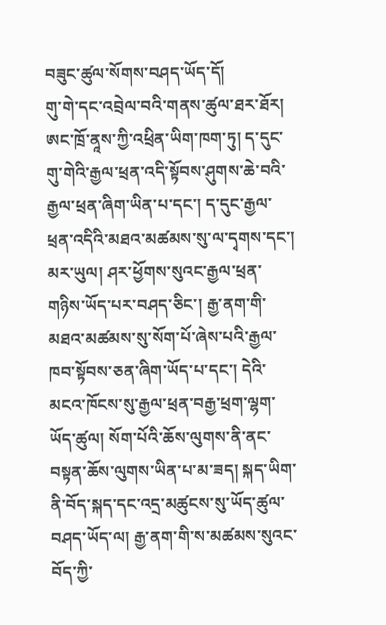བཟུང་ཚུལ་སོགས་བཤད་ཡོད་དོ།
གུ་གེ་དང་འབྲེལ་བའི་གནས་ཚུལ་ཐར་ཐོར།
ཨང་ཁྲོ་ནཱས་ཀྱི་འཕྲིན་ཡིག་ཁག་ཏུ། ད་དུང་གུ་གེའི་རྒྱལ་ཕྲན་འདི་སྟོབས་ཤུགས་ཆེ་བའི་རྒྱལ་ཕྲན་ཞིག་ཡིན་པ་དང་། ད་དུང་རྒྱལ་ཕྲན་འདིའི་མཐའ་མཚམས་སུ་ལ་དྭགས་དང་། མར་ཡུལ། ཤར་ཕྱོགས་སུའང་རྒྱལ་ཕྲན་གཉིས་ཡོད་པར་བཤད་ཅིང་། རྒྱ་ནག་གི་མཐའ་མཚམས་སུ་སོག་པོ་ཞེས་པའི་རྒྱལ་ཁབ་སྟོབས་ཅན་ཞིག་ཡོད་པ་དང་། དེའི་མངའ་ཁོངས་སུ་རྒྱལ་ཕྲན་བརྒྱ་ཕྲག་ལྷག་ཡོད་ཚུལ། སོག་པོའི་ཆོས་ལུགས་ནི་ནང་བསྟན་ཆོས་ལུགས་ཡིན་པ་མ་ཟད། སྐད་ཡིག་ནི་བོད་སྐད་དང་འདྲ་མཚུངས་སུ་ཡོད་ཚུལ་བཤད་ཡོད་ལ། རྒྱ་ནག་གི་ས་མཚམས་སུའང་བོད་ཀྱི་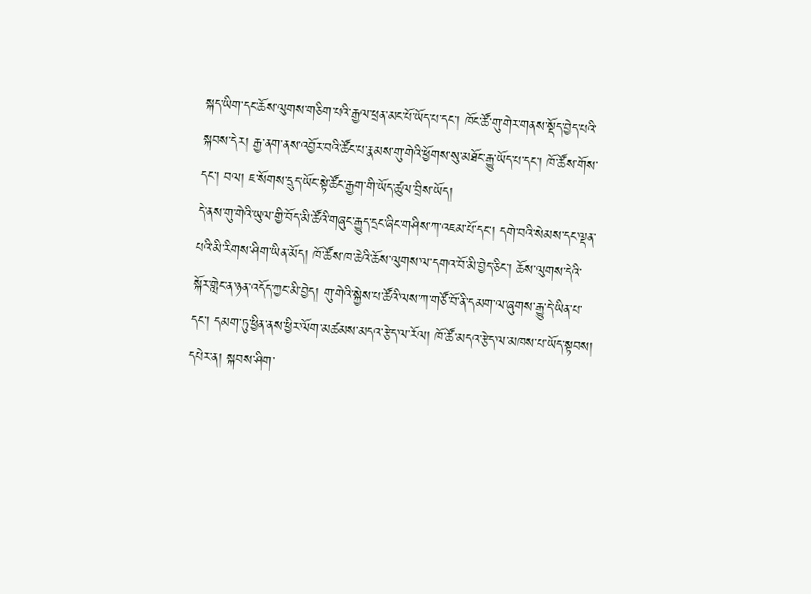སྐད་ཡིག་དང་ཆོས་ལུགས་གཅིག་པའི་རྒྱལ་ཕྲན་མང་པོ་ཡོད་པ་དང་། ཁོང་ཚོ་གུ་གེར་གནས་སྡོད་བྱེད་པའི་སྐབས་དེར། རྒྱ་ནག་ནས་འབྱོར་བའི་ཚོང་པ་རྣམས་གུ་གེའི་ཕྱོགས་སུ་མཐོང་རྒྱུ་ཡོད་པ་དང་། ཁོ་ཚོས་གོས་དང་། བལ། ཇ་སོགས་དྲུད་ཡོང་སྟེ་ཚོང་རྒྱག་གི་ཡོད་ཚུལ་བྲིས་ཡོད།
དེ་ནས་གུ་གེའི་ཡུལ་གྱི་བོད་མི་ཚོའི་གཞུང་རྒྱུད་དྲང་ཞིང་གཤིས་ཀ་འཇམ་པོ་དང་། དགེ་བའི་སེམས་དང་ལྡན་པའི་མི་རིགས་ཤིག་ཡིན་མོད། ཁོ་ཚོས་ཁ་ཆེའི་ཆོས་ལུགས་ལ་དགའ་བོ་མི་བྱེད་ཅིང་། ཆོས་ལུགས་དེའི་སྐོར་གླེང་ན་ཉན་འདོད་ཀྱང་མི་བྱེད། གུ་གེའི་སྐྱེས་པ་ཚོའི་ལས་ཀ་གཙོ་བོ་ནི་དམག་ལ་ཞུགས་རྒྱུ་དེ་ཡིན་པ་དང་། དམག་ཏུ་ཕྱིན་ནས་ཕྱིར་ལོག་མཚམས་མདའ་རྩེད་ལ་རོལ། ཁོ་ཚོ་མདའ་རྩེད་ལ་མཁས་པ་ཡོད་སྟབས། དཔེར་ན། སྐབས་ཤིག་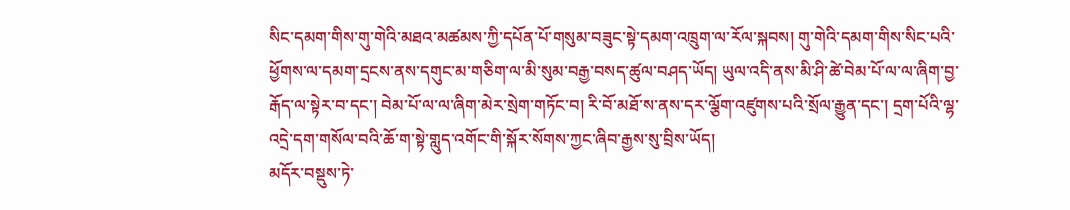སིང་དམག་གིས་གུ་གེའི་མཐའ་མཚམས་ཀྱི་དཔོན་པོ་གསུམ་བཟུང་སྟེ་དམག་འཁྲུག་ལ་རོལ་སྐབས། གུ་གེའི་དམག་གིས་སིང་པའི་ཕྱོགས་ལ་དམག་དྲངས་ནས་དགུང་མ་གཅིག་ལ་མི་སུམ་བརྒྱ་བསད་ཚུལ་བཤད་ཡོད། ཡུལ་འདི་ནས་མི་ཤི་ཚེ་བེམ་པོ་ལ་ལ་ཞིག་བྱ་རྒོད་ལ་སྟེར་བ་དང་། བེམ་པོ་ལ་ལ་ཞིག་མེར་སྲེག་གཏོང་བ། རི་བོ་མཐོ་ས་ནས་དར་ལྕོག་འཛུགས་པའི་སྲོལ་རྒྱུན་དང་། དྲག་པོའི་ལྷ་འདྲེ་དག་གསོལ་བའི་ཆོ་ག་སྟེ་གླུད་འགོང་གི་སྐོར་སོགས་ཀྱང་ཞིབ་རྒྱས་སུ་བྲིས་ཡོད།
མདོར་བསྡུས་ཏེ་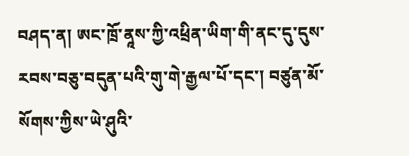བཤད་ན། ཨང་ཁྲོ་ནཱས་ཀྱི་འཕྲིན་ཡིག་གི་ནང་དུ་དུས་རབས་བཅུ་བདུན་པའི་གུ་གེ་རྒྱལ་པོ་དང་། བཙུན་མོ་སོགས་ཀྱིས་ཡེ་ཤུའི་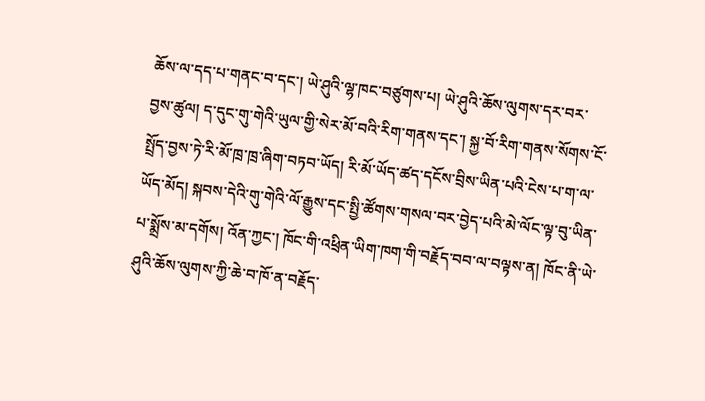ཆོས་ལ་དད་པ་གནང་བ་དང་། ཡེ་ཤུའི་ལྷ་ཁང་བཙུགས་པ། ཡེ་ཤུའི་ཆོས་ལུགས་དར་བར་བྱས་ཚུལ། ད་དུང་གུ་གེའི་ཡུལ་གྱི་སེར་མོ་བའི་རིག་གནས་དང་། སྐྱ་བོ་རིག་གནས་སོགས་ངོ་སྤྲོད་བྱས་ཏེ་རི་མོ་ཁྲ་ཁྲ་ཞིག་བཏབ་ཡོད། རི་མོ་ཡོད་ཚད་དངོས་བྲིས་ཡིན་པའི་ངེས་པ་ག་ལ་ཡོད་མོད། སྐབས་དེའི་གུ་གེའི་ལོ་རྒྱུས་དང་སྤྱི་ཚོགས་གསལ་བར་བྱེད་པའི་མེ་ལོང་ལྟ་བུ་ཡིན་པ་སྨྲོས་མ་དགོས། འོན་ཀྱང་། ཁོང་གི་འཕྲིན་ཡིག་ཁག་གི་བརྗོད་བབ་ལ་བལྟས་ན། ཁོང་ནི་ཡེ་ཤུའི་ཆོས་ལུགས་ཀྱི་ཆེ་བ་ཁོ་ན་བརྗོད་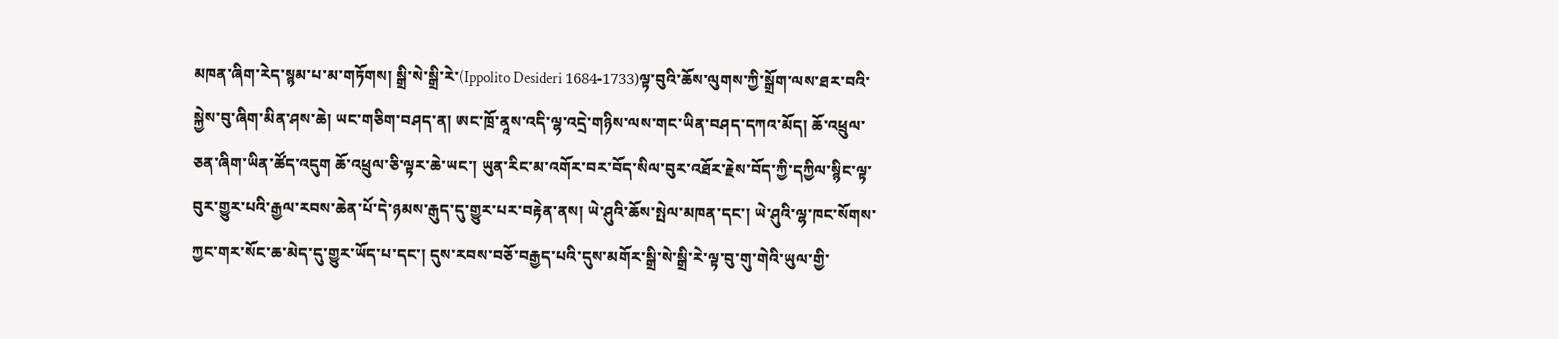མཁན་ཞིག་རེད་སྙམ་པ་མ་གཏོགས། སྒྲི་སེ་སྒྲི་རེ་(Ippolito Desideri 1684-1733)ལྟ་བུའི་ཆོས་ལུགས་ཀྱི་སྒྲོག་ལས་ཐར་བའི་སྐྱེས་བུ་ཞིག་མིན་ཤས་ཆེ། ཡང་གཅིག་བཤད་ན། ཨང་ཁྲོ་ནཱས་འདི་ལྷ་འདྲེ་གཉིས་ལས་གང་ཡིན་བཤད་དཀའ་མོད། ཆོ་འཕྲུལ་ཅན་ཞིག་ཡིན་ཚོད་འདུག ཆོ་འཕྲུལ་ཅི་ལྟར་ཆེ་ཡང་། ཡུན་རིང་མ་འགོར་བར་བོད་སིལ་བུར་འཐོར་རྗེས་བོད་ཀྱི་དཀྱིལ་སྙིང་ལྟ་བུར་གྱུར་པའི་རྒྱལ་རབས་ཆེན་པོ་དེ་ཉམས་རྒུད་དུ་གྱུར་པར་བརྟེན་ནས། ཡེ་ཤུའི་ཆོས་སྤེལ་མཁན་དང་། ཡེ་ཤུའི་ལྷ་ཁང་སོགས་ཀྱང་གར་སོང་ཆ་མེད་དུ་གྱུར་ཡོད་པ་དང་། དུས་རབས་བཅོ་བརྒྱད་པའི་དུས་མགོར་སྒྲི་སེ་སྒྲི་རེ་ལྟ་བུ་གུ་གེའི་ཡུལ་གྱི་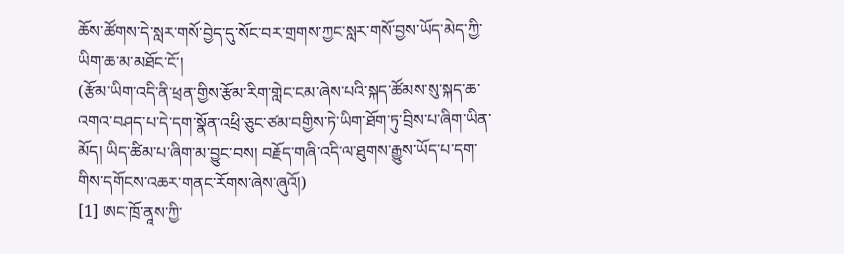ཆོས་ཚོགས་དེ་སླར་གསོ་བྱེད་དུ་སོང་བར་གྲགས་ཀྱང་སླར་གསོ་བྱས་ཡོད་མེད་ཀྱི་ཡིག་ཆ་མ་མཐོང་ངོ་།
(རྩོམ་ཡིག་འདི་ནི་ཕྲན་གྱིས་རྩོམ་རིག་གླེང་ངམ་ཞེས་པའི་སྐད་ཚོམས་སུ་སྐད་ཆ་འགའ་བཤད་པ་དེ་དག་སྣོན་འཕྲི་ཅུང་ཙམ་བགྱིས་ཏེ་ཡིག་ཐོག་ཏུ་བྲིས་པ་ཞིག་ཡིན་མོད། ཡིད་ཚིམ་པ་ཞིག་མ་བྱུང་བས། བརྗོད་གཞི་འདི་ལ་ཐུགས་རྒྱུས་ཡོད་པ་དག་གིས་དགོངས་འཆར་གནང་རོགས་ཞེས་ཞུའོ།)
[1] ཨང་ཁྲོ་ནཱས་ཀྱི་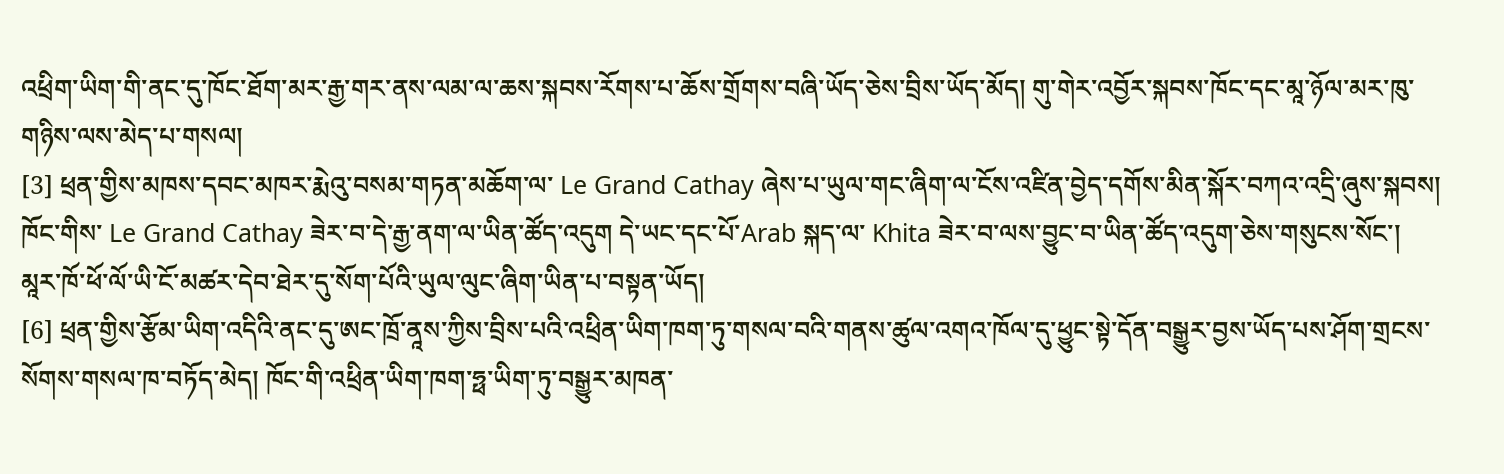འཕྲིག་ཡིག་གི་ནང་དུ་ཁོང་ཐོག་མར་རྒྱ་གར་ནས་ལམ་ལ་ཆས་སྐབས་རོགས་པ་ཆོས་གྲོགས་བཞི་ཡོད་ཅེས་བྲིས་ཡོད་མོད། གུ་གེར་འབྱོར་སྐབས་ཁོང་དང་མཱ་ཉོལ་མར་ཁུ་གཉིས་ལས་མེད་པ་གསལ།
[3] ཕྲན་གྱིས་མཁས་དབང་མཁར་རྨེའུ་བསམ་གཏན་མཆོག་ལ་ Le Grand Cathay ཞེས་པ་ཡུལ་གང་ཞིག་ལ་ངོས་འཛིན་བྱེད་དགོས་མིན་སྐོར་བཀའ་འདྲི་ཞུས་སྐབས། ཁོང་གིས་ Le Grand Cathay ཟེར་བ་དེ་རྒྱ་ནག་ལ་ཡིན་ཚོད་འདུག དེ་ཡང་དང་པོ་Arab སྐད་ལ་ Khita ཟེར་བ་ལས་བྱུང་བ་ཡིན་ཚོད་འདུག་ཅེས་གསུངས་སོང་། མཱར་ཁོ་ཕོ་ལོ་ཡི་ངོ་མཚར་དེབ་ཐེར་དུ་སོག་པོའི་ཡུལ་ལུང་ཞིག་ཡིན་པ་བསྟན་ཡོད།
[6] ཕྲན་གྱིས་རྩོམ་ཡིག་འདིའི་ནང་དུ་ཨང་ཁྲོ་ནཱས་ཀྱིས་བྲིས་པའི་འཕྲིན་ཡིག་ཁག་ཏུ་གསལ་བའི་གནས་ཚུལ་འགའ་ཁོལ་དུ་ཕྱུང་སྟེ་དོན་བསྒྱུར་བྱས་ཡོད་པས་ཤོག་གྲངས་སོགས་གསལ་ཁ་བཏོད་མེད། ཁོང་གི་འཕྲིན་ཡིག་ཁག་ཧྥ་ཡིག་ཏུ་བསྒྱུར་མཁན་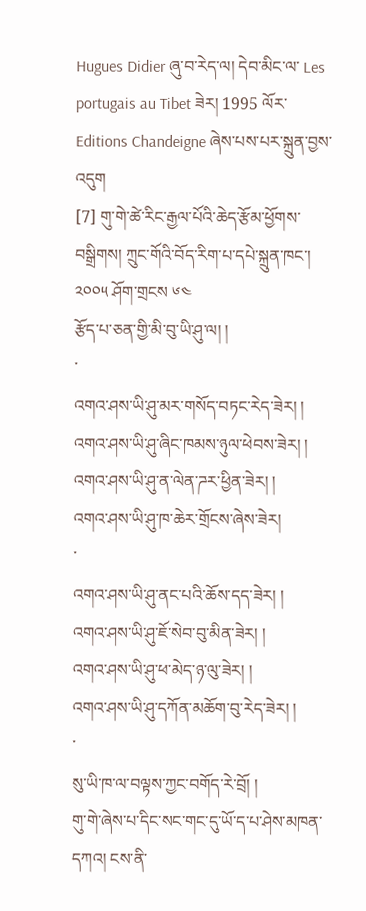Hugues Didier ཞུ་བ་རེད་ལ། དེབ་མིང་ལ་ Les portugais au Tibet ཟེར། 1995 ལོར་ Editions Chandeigne ཞེས་པས་པར་སྐྲུན་བྱས་འདུག
[7] གུ་གེ་ཚེ་རིང་རྒྱལ་པོའི་ཆེད་རྩོམ་ཕྱོགས་བསྒྲིགས། ཀྲུང་གོའི་བོད་རིག་པ་དཔེ་སྐྲུན་ཁང་། ༢༠༠༥ ཤོག་གྲངས ༦༤
རྩོད་པ་ཅན་གྱི་མི་བུ་ཡི་ཤུ་ལ། །
་
འགའ་ཤས་ཡི་ཤུ་མར་གསོད་བཏང་རེད་ཟེར། །
འགའ་ཤས་ཡི་ཤུ་ཞིང་ཁམས་ཉུལ་ཕེབས་ཟེར། །
འགའ་ཤས་ཡི་ཤུ་ན་ལེན་ཌར་ཕྱིན་ཟེར། །
འགའ་ཤས་ཡི་ཤུ་ཁ་ཆེར་གྲོངས་ཞེས་ཟེར།
་
འགའ་ཤས་ཡི་ཤུ་ནང་པའི་ཆོས་དད་ཟེར། །
འགའ་ཤས་ཡི་ཤུ་ཇོ་སེབ་བུ་མིན་ཟེར། །
འགའ་ཤས་ཡི་ཤུ་ཕ་མེད་ཉ་ལུ་ཟེར། །
འགའ་ཤས་ཡི་ཤུ་དཀོན་མཆོག་བུ་རེད་ཟེར། །
་
སུ་ཡི་ཁ་ལ་བལྟས་ཀྱང་བགོད་རེ་བྲོ། །
གུ་གེ་ཞེས་པ་དིང་སང་གང་དུ་ཡོ་ད་པ་ཤེས་མཁན་དཀའ། ངས་ནི་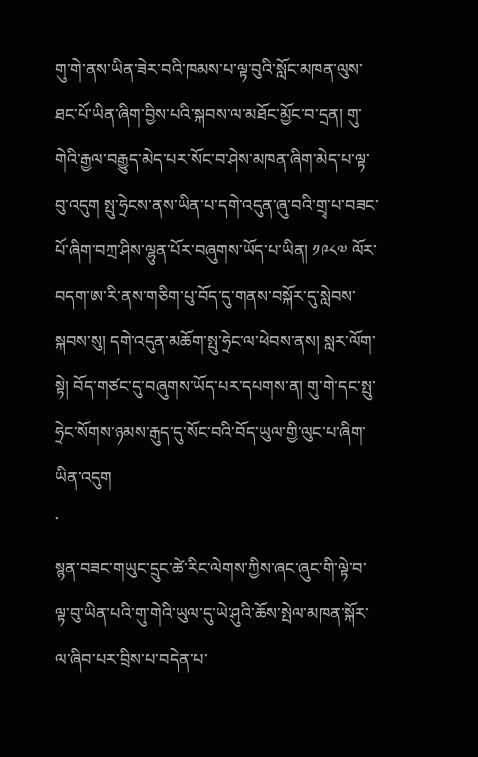གུ་གེ་ནས་ཡིན་ཟེར་བའི་ཁམས་པ་ལྟ་བུའི་སློང་མཁན་ལུས་ཐང་པོ་ཡིན་ཞིག་བྱིས་པའི་སྐབས་ལ་མཐོང་མྱོང་བ་དྲན། གུ་གེའི་རྒྱལ་བརྒྱུད་མེད་པར་སོང་བ་ཤེས་མཁན་ཞིག་མེད་པ་ལྟ་བུ་འདུག སྤུ་ཧྲེངས་ནས་ཡིན་པ་དགེ་འདུན་ཞུ་བའི་གྲྭ་པ་བཟང་པོ་ཞིག་བཀྲ་ཤིས་ལྷུན་པོར་བཞུགས་ཡོད་པ་ཡིན། ༡༩༨༧ ལོར་བདག་ཨ་རི་ནས་གཅིག་པུ་བོད་དུ་གནས་བསྐོར་དུ་སླེབས་སྐབས་སུ། དགེ་འདུན་མཆོག་སྤུ་ཧྲེང་ལ་ཕེབས་ནས། སླར་ལོག་སྟེ། བོད་གཙང་དུ་བཞུགས་ཡོད་པར་དཔགས་ན། གུ་གེ་དང་སྤུ་ཧྲེང་སོགས་ཉམས་རྒུད་དུ་སོང་བའི་བོད་ཡུལ་གྱི་ལུང་པ་ཞིག་ཡིན་འདུག
་
སྙན་བཟང་གཡུང་དྲུང་ཚེ་རིང་ལེགས་ཀྱིས་ཞང་ཞུང་གི་ལྟེ་བ་ལྟ་བུ་ཡིན་པའི་གུ་གེའི་ཡུལ་དུ་ཡེ་ཤུའི་ཆོས་སྤེལ་མཁན་སྐོར་ལ་ཞིབ་པར་བྲིས་པ་བདེན་པ་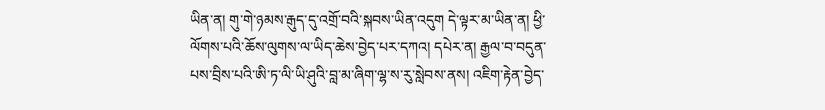ཡིན་ན། གུ་གེ་ཉམས་རྒུད་དུ་འགྲོ་བའི་སྐབས་ཡིན་འདུག དེ་ལྟར་མ་ཡིན་ན། ཕྱི་ལོགས་པའི་ཆོས་ལུགས་ལ་ཡིད་ཆེས་བྱེད་པར་དཀའ། དཔེར་ན། རྒྱལ་བ་བདུན་པས་བྲིས་པའི་ཨི་ཏ་ལི་ཡི་ཤུའི་བླ་མ་ཞིག་ལྷ་ས་རུ་སླེབས་ནས། འཇིག་རྟེན་བྱེད་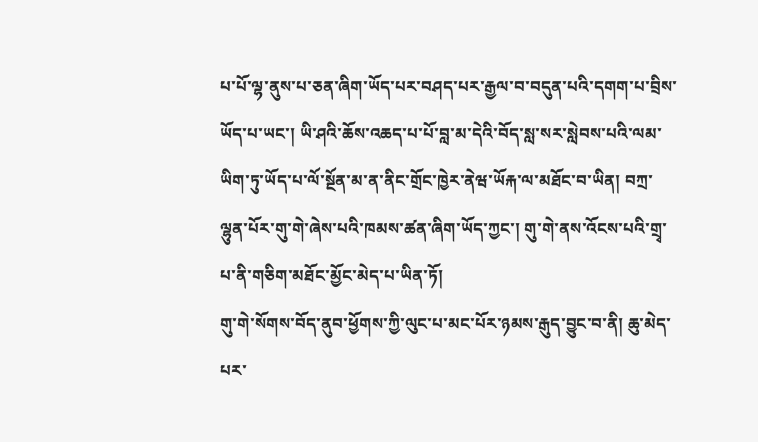པ་པོ་ལྷ་ནུས་པ་ཅན་ཞིག་ཡོད་པར་བཤད་པར་རྒྱལ་བ་བདུན་པའི་དགག་པ་བྲིས་ཡོད་པ་ཡང་། ཡི་ཤའི་ཆོས་འཆད་པ་པོ་བླ་མ་དེའི་བོད་སླ་སར་སླེབས་པའི་ལམ་ཡིག་ཏུ་ཡོད་པ་ལོ་སྔོན་མ་ན་ནིང་གྲོང་ཁྱེར་ནེཝ་ཡོརྐ་ལ་མཐོང་བ་ཡིན། བཀྲ་ལྷུན་པོར་གུ་གེ་ཞེས་པའི་ཁམས་ཚན་ཞིག་ཡོད་ཀྱང་། གུ་གེ་ནས་འོངས་པའི་གྲྭ་པ་ནི་གཅིག་མཐོང་མྱོང་མེད་པ་ཡིན་ཏོ།
གུ་གེ་སོགས་བོད་ནུབ་ཕྱོགས་ཀྱི་ལུང་པ་མང་པོར་ཉམས་རྒུད་བྱུང་བ་ནི། ཆུ་མེད་པར་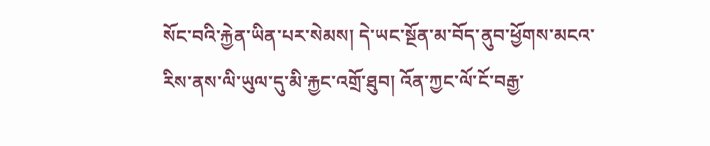སོང་བའི་རྐྱེན་ཡིན་པར་སེམས། དེ་ཡང་སྔོན་མ་བོད་ནུབ་ཕྱོགས་མངའ་རིས་ནས་ལི་ཡུལ་དུ་མི་རྐྱང་འགྲོ་ཐུབ། འོན་ཀྱང་ལོ་ངོ་བརྒྱ་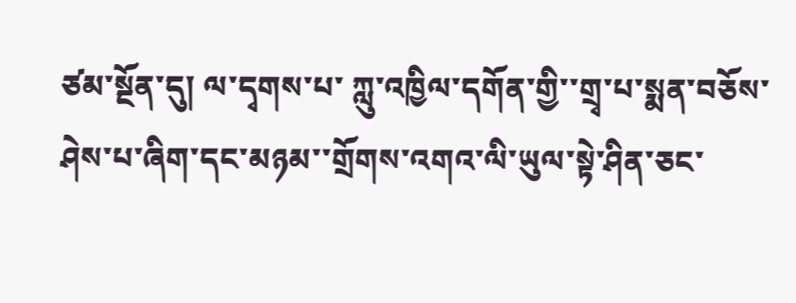ཙམ་སྔོན་དུ། ལ་དྭགས་པ་ ཀླུ་འཁྱིལ་དགོན་གྱི་་གྲྭ་པ་སྨན་བཅོས་ཤེས་པ་ཞིག་དང་མཉམ་་གྲོགས་འགའ་ལི་ཡུལ་སྟེ་ཤིན་ཅང་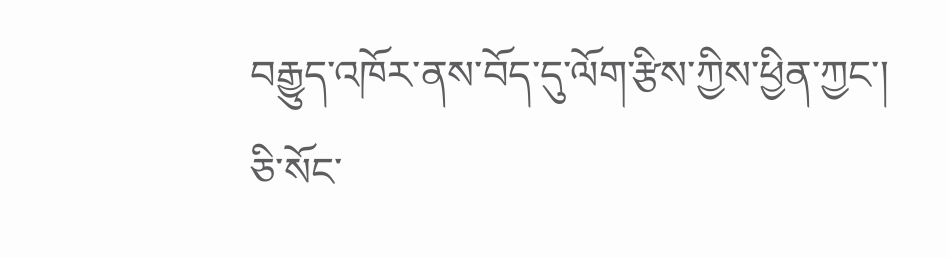བརྒྱུད་འཁོར་ནས་བོད་དུ་ལོག་རྩིས་ཀྱིས་ཕྱིན་ཀྱང་། ཅི་སོང་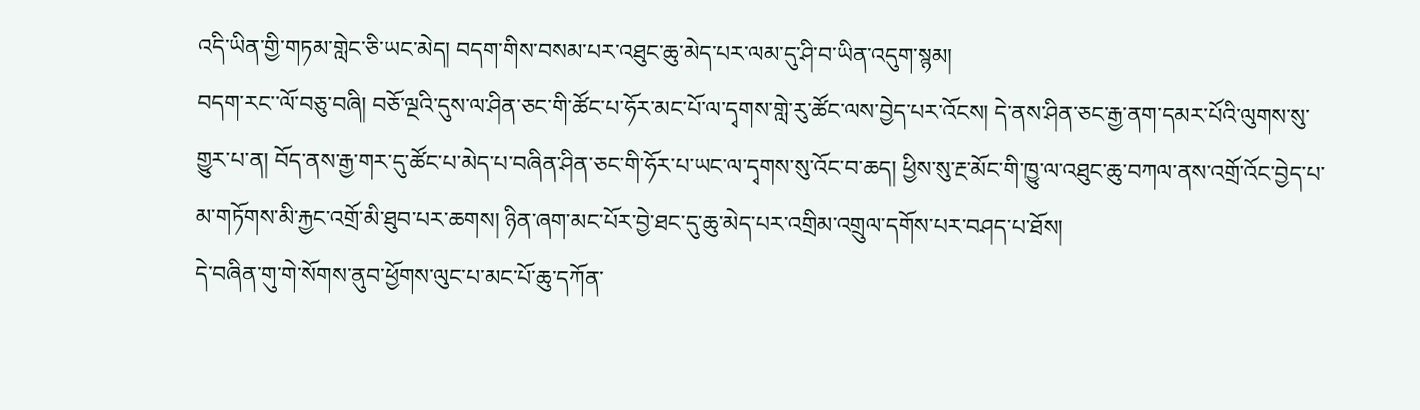འདི་ཡིན་གྱི་གཏམ་གླེང་ཅི་ཡང་མེད། བདག་གིས་བསམ་པར་འཐུང་ཆུ་མེད་པར་ལམ་དུ་ཤི་བ་ཡིན་འདུག་སྙམ།
བདག་རང་་ལོ་བཅུ་བཞི། བཅོ་ལྔའི་དུས་ལ་ཤིན་ཅང་གི་ཚོང་པ་ཧོར་མང་པོ་ལ་དྭགས་གླེ་རུ་ཚོང་ལས་བྱེད་པར་འོངས། དེ་ནས་ཤིན་ཅང་རྒྱ་ནག་དམར་པོའི་ལུགས་སུ་གྱུར་པ་ན། བོད་ནས་རྒྱ་གར་དུ་ཚོང་པ་མེད་པ་བཞིན་ཤིན་ཅང་གི་ཧོར་པ་ཡང་ལ་དྭགས་སུ་འོང་བ་ཆད། ཕྱིས་སུ་རྔ་མོང་གི་ཁྱུ་ལ་འཐུང་ཆུ་བཀལ་ནས་འགྲོ་འོང་བྱེད་པ་མ་གཏོགས་མི་རྐྱང་འགྲོ་མི་ཐུབ་པར་ཆགས། ཉིན་ཞག་མང་པོར་བྱེ་ཐང་དུ་ཆུ་མེད་པར་འགྲིམ་འགྲུལ་དགོས་པར་བཤད་པ་ཐོས།
དེ་བཞིན་གུ་གེ་སོགས་ནུབ་ཕྱོགས་ལུང་པ་མང་པོ་ཆུ་དཀོན་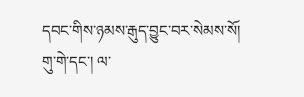དབང་གིས་ཉམས་རྒུད་བྱུང་བར་སེམས་སོ།
གུ་གེ་དང་། ལ་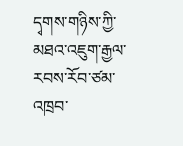དྭགས་གཉིས་ཀྱི་མཐའ་འཇུག་རྒྱལ་རབས་རོབ་ཙམ་འཁྲབ་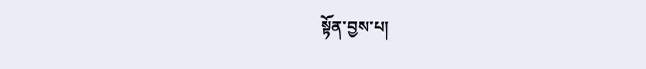སྟོན་བྱས་པ།